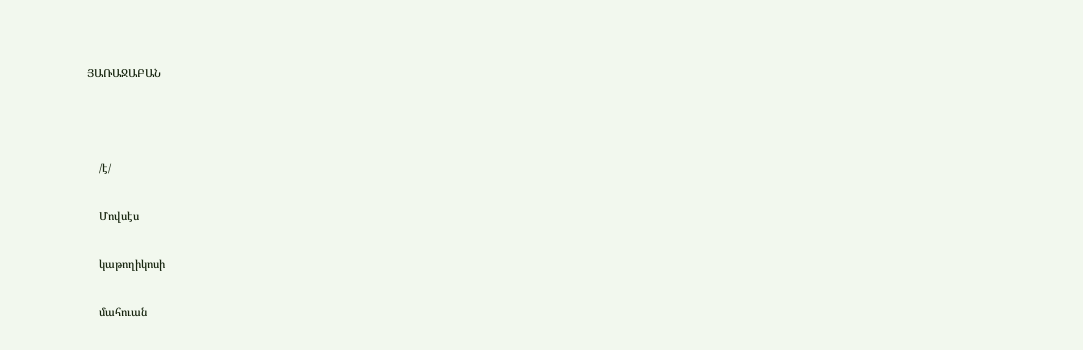ՅԱՌԱՋԱԲԱՆ



    /է/

    Մովսէս

    կաթողիկոսի

    մահուան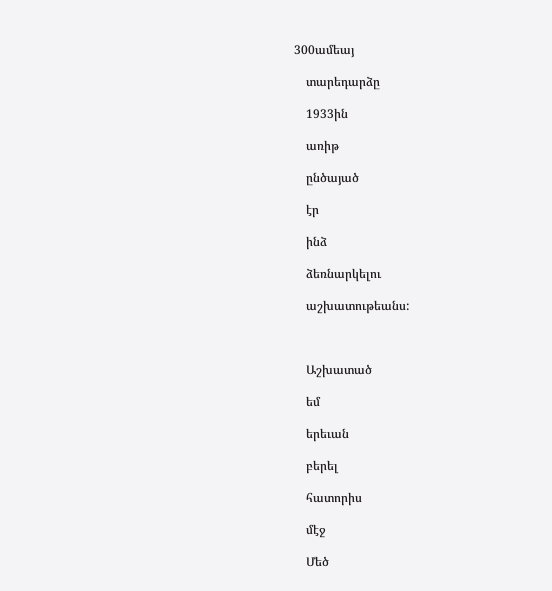300ամեայ

    տարեդարձը

    1933ին

    առիթ

    ընծայած

    էր

    ինձ

    ձեռնարկելու

    աշխատութեանս:



    Աշխատած

    եմ

    երեւան

    բերել

    հատորիս

    մէջ

    Մեծ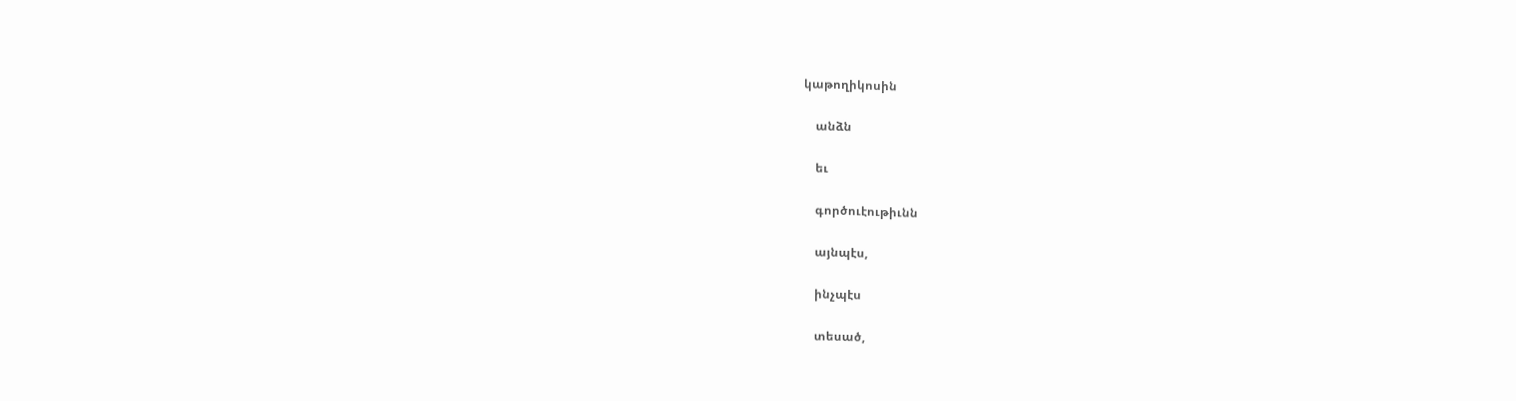կաթողիկոսին

    անձն

    եւ

    գործուէութիւնն

    այնպէս,

    ինչպէս

    տեսած,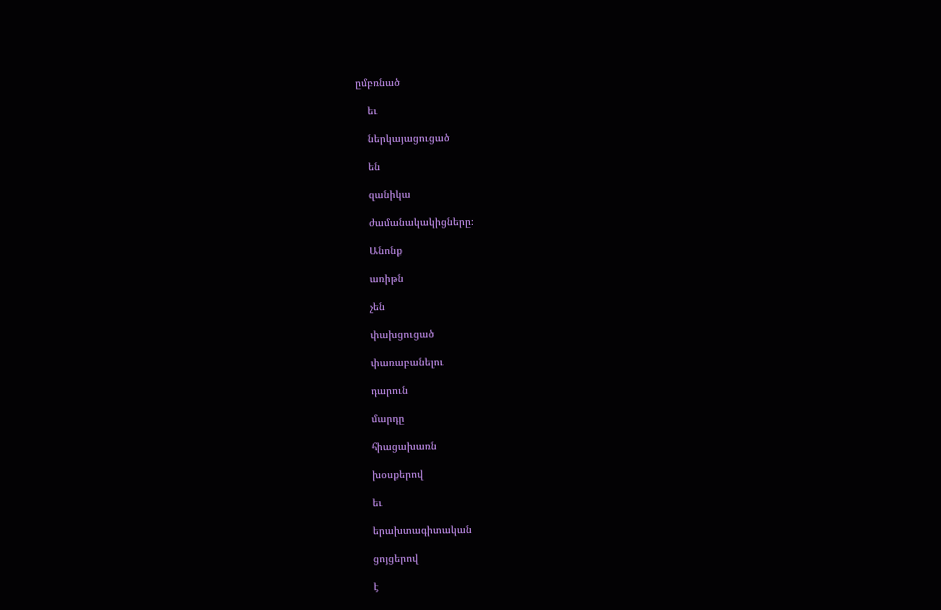ըմբռնած

    եւ

    ներկայացուցած

    են

    զանիկա

    ժամանակակիցները։

    Անոնք

    առիթն

    չեն

    փախցուցած

    փառաբանելու

    դարուն

    մարդը

    հիացախառն

    խօսքերով

    եւ

    երախտագիտական

    ցոյցերով

    է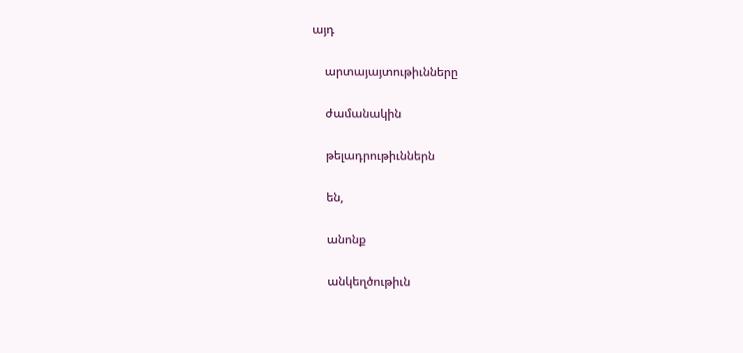այդ

    արտայայտութիւնները

    ժամանակին

    թելադրութիւններն

    են,

    անոնք

    անկեղծութիւն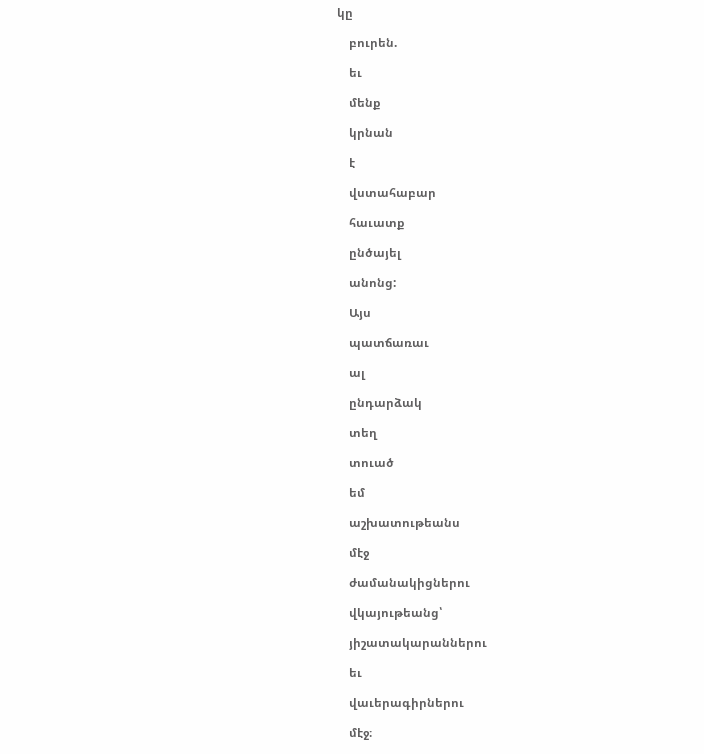կը

    բուրեն.

    եւ

    մենք

    կրնան

    է

    վստահաբար

    հաւատք

    ընծայել

    անոնց:

    Այս

    պատճառաւ

    ալ

    ընդարձակ

    տեղ

    տուած

    եմ

    աշխատութեանս

    մէջ

    ժամանակիցներու

    վկայութեանց՝

    յիշատակարաններու

    եւ

    վաւերագիրներու

    մէջ։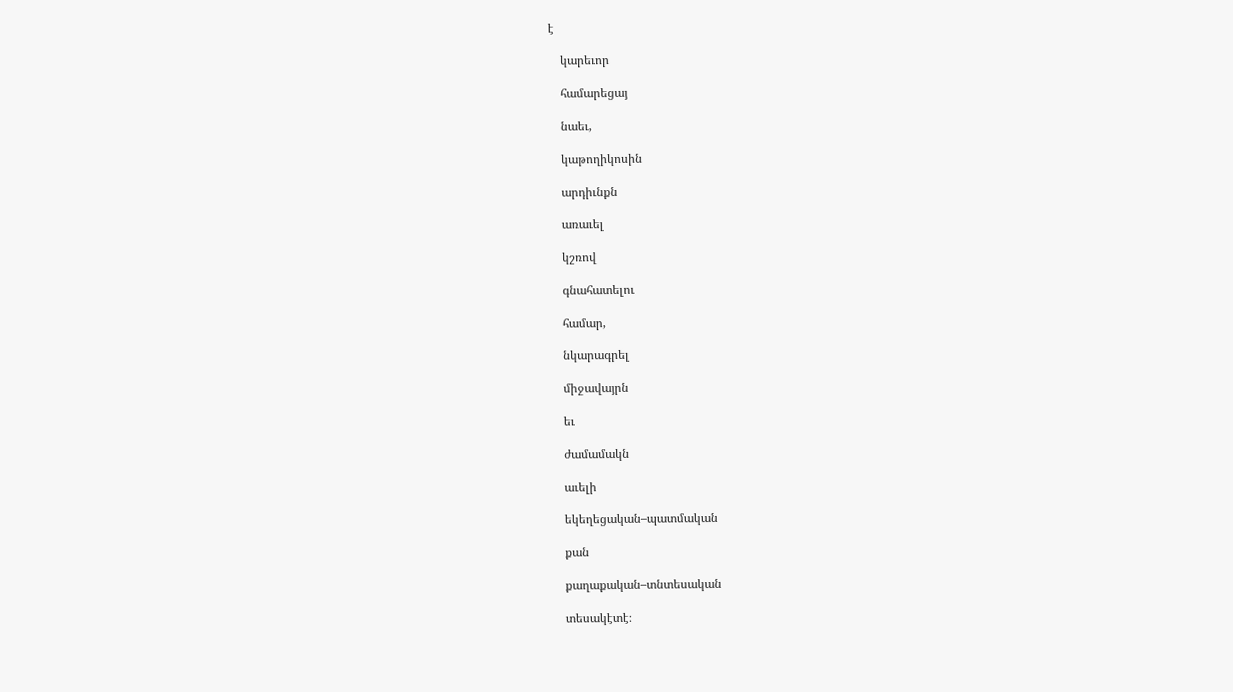է

    կարեւոր

    համարեցայ

    նաեւ,

    կաթողիկոսին

    արդիւնքն

    առաւել

    կշռով

    գնահատելու

    համար,

    նկարագրել

    միջավայրն

    եւ

    ժամամակն

    աւելի

    եկեղեցական–պատմական

    քան

    քաղաքական–տնտեսական

    տեսակէտէ։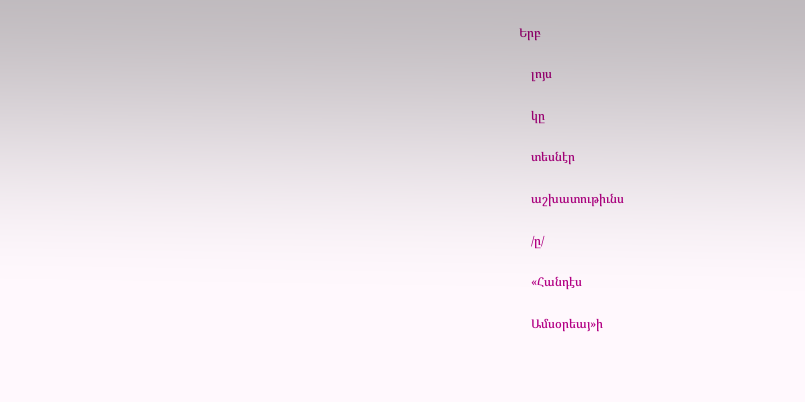Երբ

    լոյս

    կը

    տեսնէր

    աշխատութիւնս

    /ը/

    «Հանդէս

    Ամսօրեայ»ի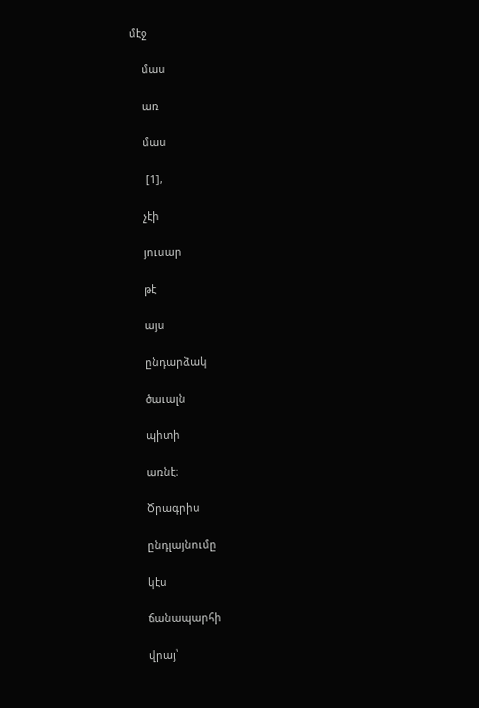մէջ

    մաս

    առ

    մաս

     [1],

    չէի

    յուսար

    թէ

    այս

    ընդարձակ

    ծաւալն

    պիտի

    առնէ։

    Ծրագրիս

    ընդլայնումը

    կէս

    ճանապարհի

    վրայ՝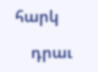հարկ

    դրաւ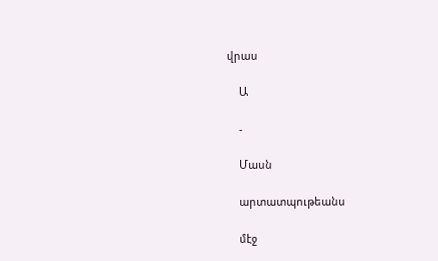վրաս

    Ա

    -

    Մասն

    արտատպութեանս

    մէջ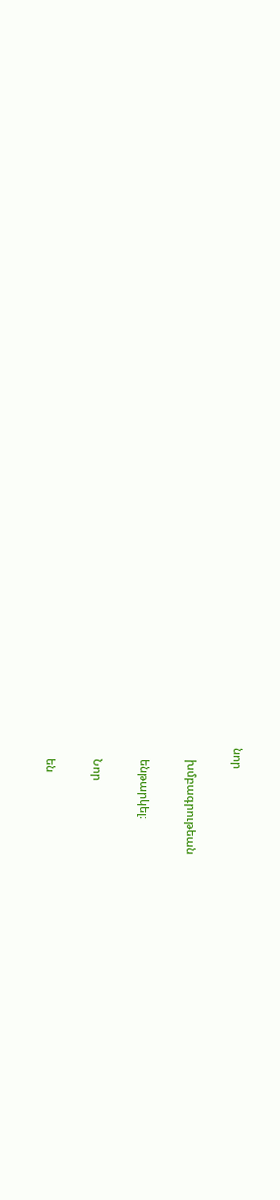նոր

    խմբագրութեան

    ենթարկել։

    Նոր

    են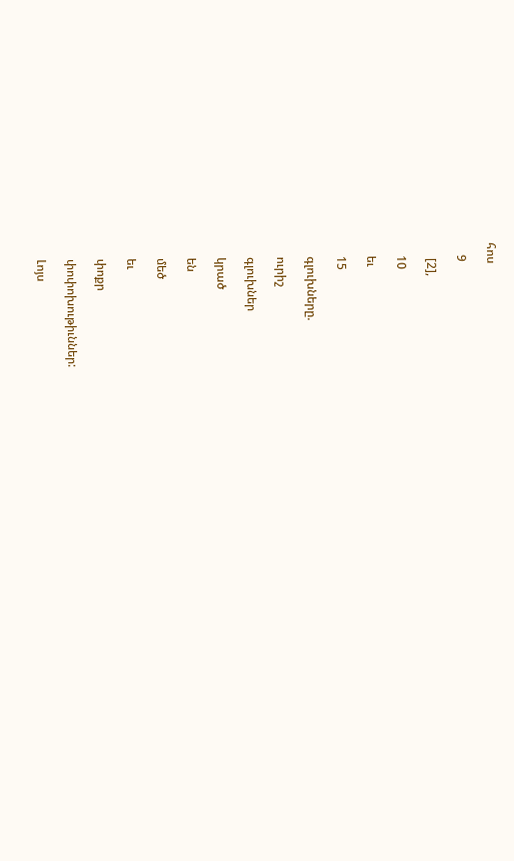հոս

    9

     [2],

    10

    եւ

    15

    գլուխները.

    ուրիշ

    գլուխներ

    կրած

    են

    մեծ

    եւ

    փոքր

    փոփոխութիւններ:

    Լոյս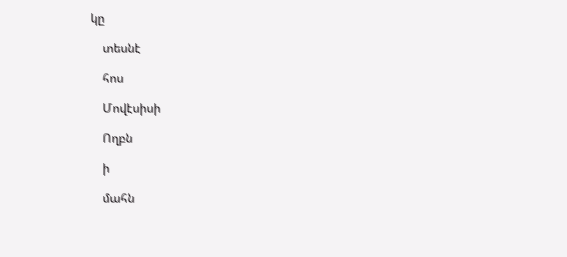կը

    տեսնէ

    հոս

    Մովէսիսի

    Ողբն

    ի

    մահն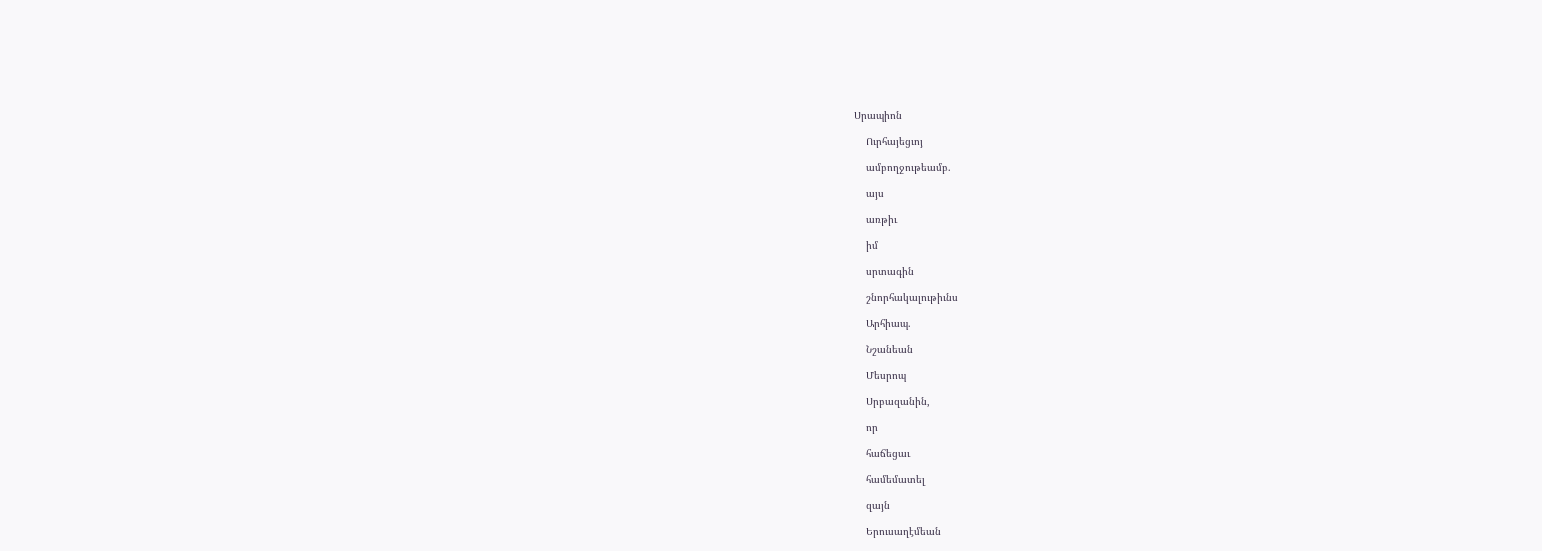Սրապիոն

    Ուրհայեցւոյ

    ամբողջութեամբ.

    այս

    առթիւ

    իմ

    սրտագին

    շնորհակալութիւնս

    Արհիապ.

    Նշանեան

    Մեսրոպ

    Սրբազանին,

    որ

    հաճեցաւ

    համեմատել

    զայն

    Երուսաղէմեան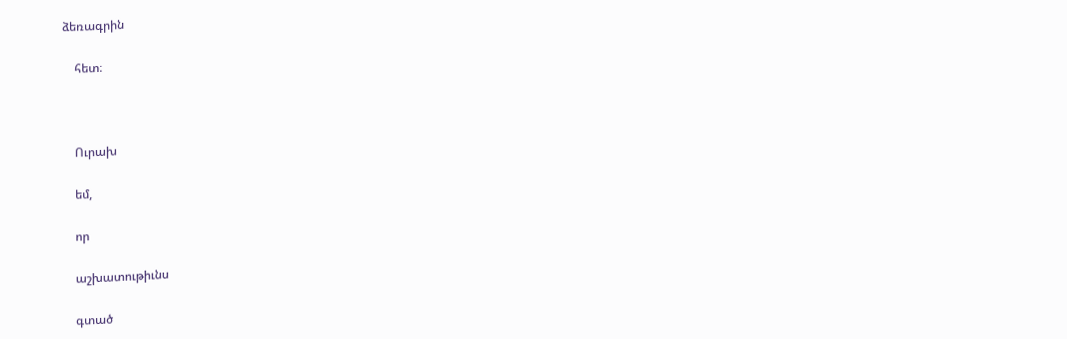ձեռագրին

    հետ։



    Ուրախ

    եմ,

    որ

    աշխատութիւնս

    գտած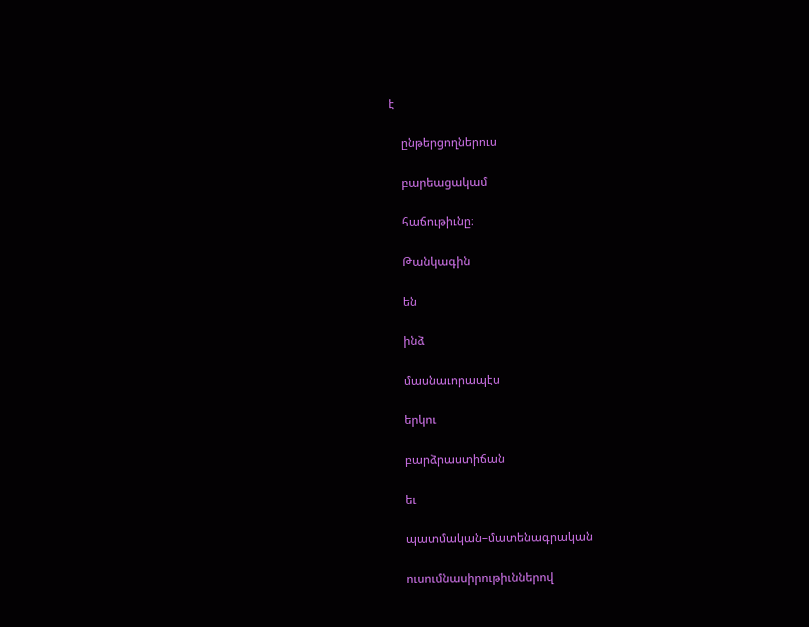է

    ընթերցողներուս

    բարեացակամ

    հաճութիւնը։

    Թանկագին

    են

    ինձ

    մասնաւորապէս

    երկու

    բարձրաստիճան

    եւ

    պատմական–մատենագրական

    ուսումնասիրութիւններով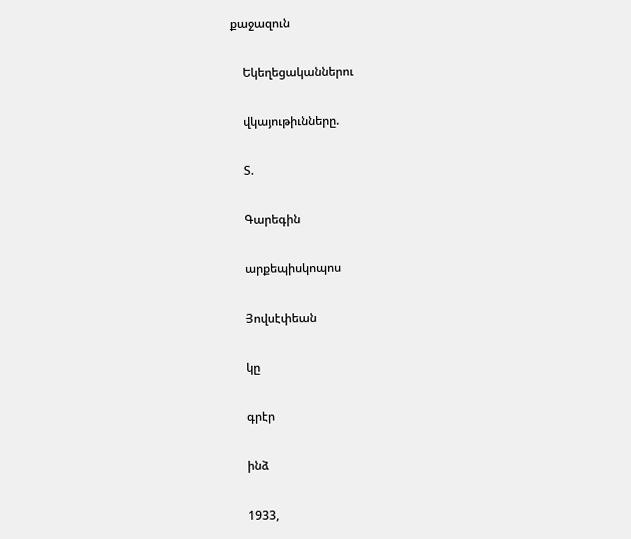քաջազուն

    Եկեղեցականներու

    վկայութիւնները.

    Տ.

    Գարեգին

    արքեպիսկոպոս

    Յովսէփեան

    կը

    գրէր

    ինձ

    1933,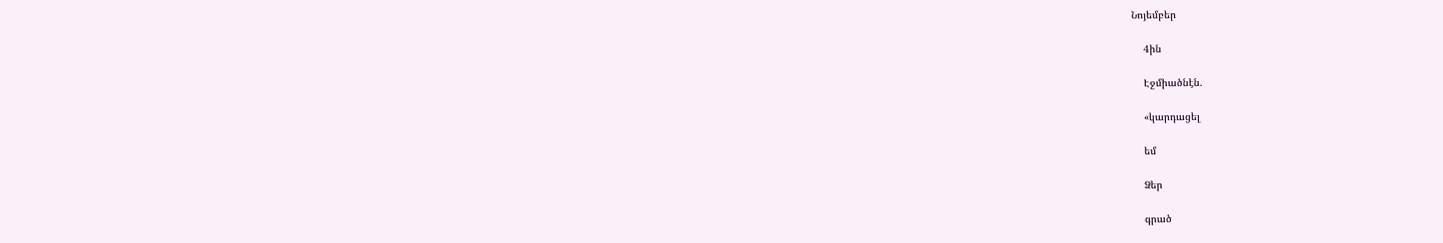Նոյեմբեր

    4ին

    Էջմիածնէն.

    «կարդացել

    եմ

    Ձեր

    գրած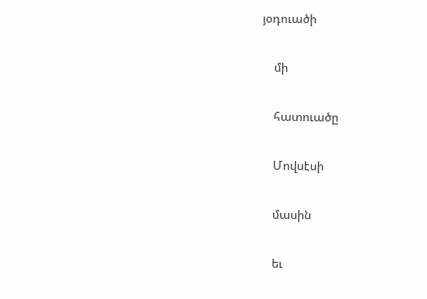յօդուածի

    մի

    հատուածը

    Մովսէսի

    մասին

    եւ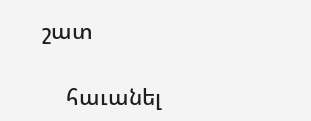շատ

    հաւանել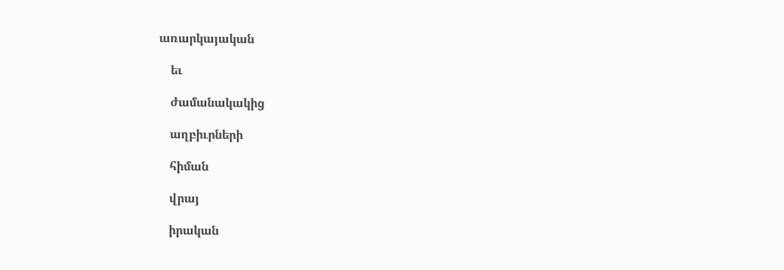առարկայական

    եւ

    ժամանակակից

    աղբիւրների

    հիման

    վրայ

    իրական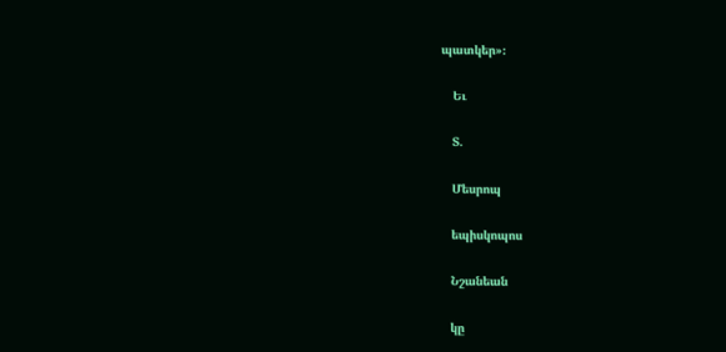պատկեր»։

    Եւ

    Տ.

    Մեսրոպ

    եպիսկոպոս

    Նշանեան

    կը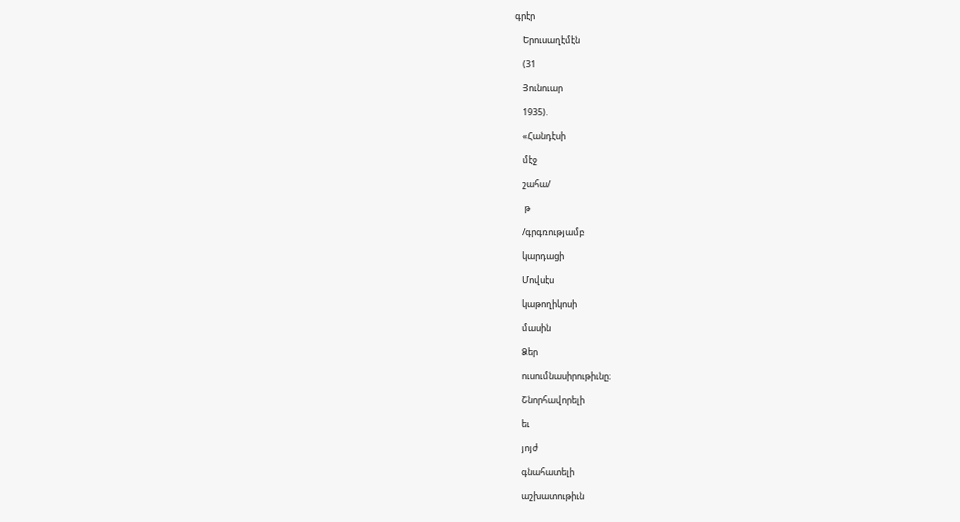գրէր

    Երուսաղէմէն

    (31

    Յունուար

    1935).

    «Հանդէսի

    մէջ

    շահա/

     թ

    /գրգռությամբ

    կարդացի

    Մովսէս

    կաթողիկոսի

    մասին

    Ձեր

    ուսումնասիրութիւնը։

    Շնորհավորելի

    եւ

    յոյժ

    գնահատելի

    աշխատութիւն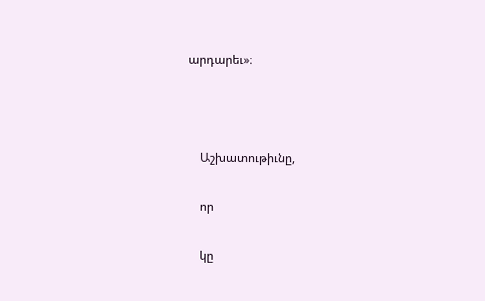արդարեւ»։



    Աշխատութիւնը,

    որ

    կը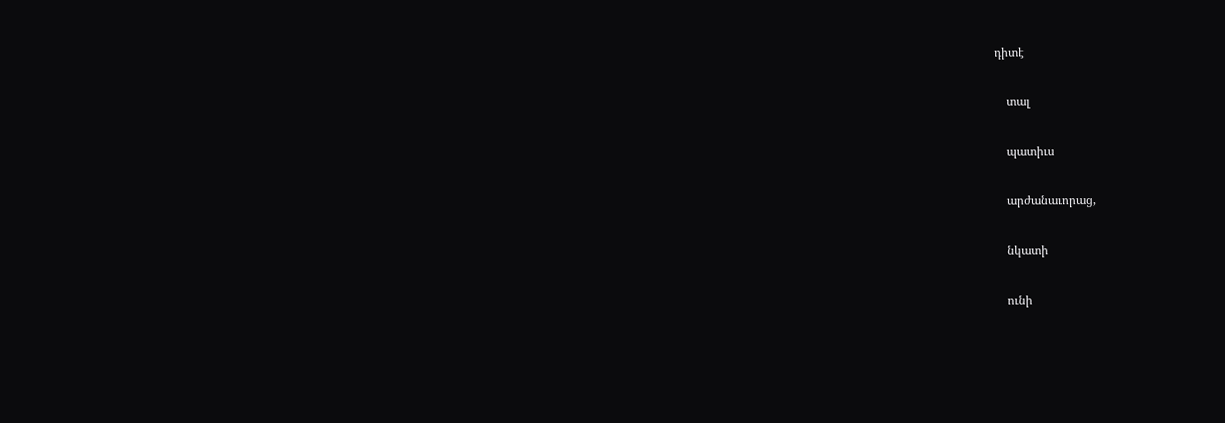դիտէ

    տալ

    պատիւս

    արժանաւորաց,

    նկատի

    ունի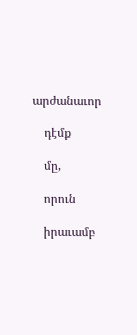արժանաւոր

    դէմք

    մը,

    որուն

    իրաւամբ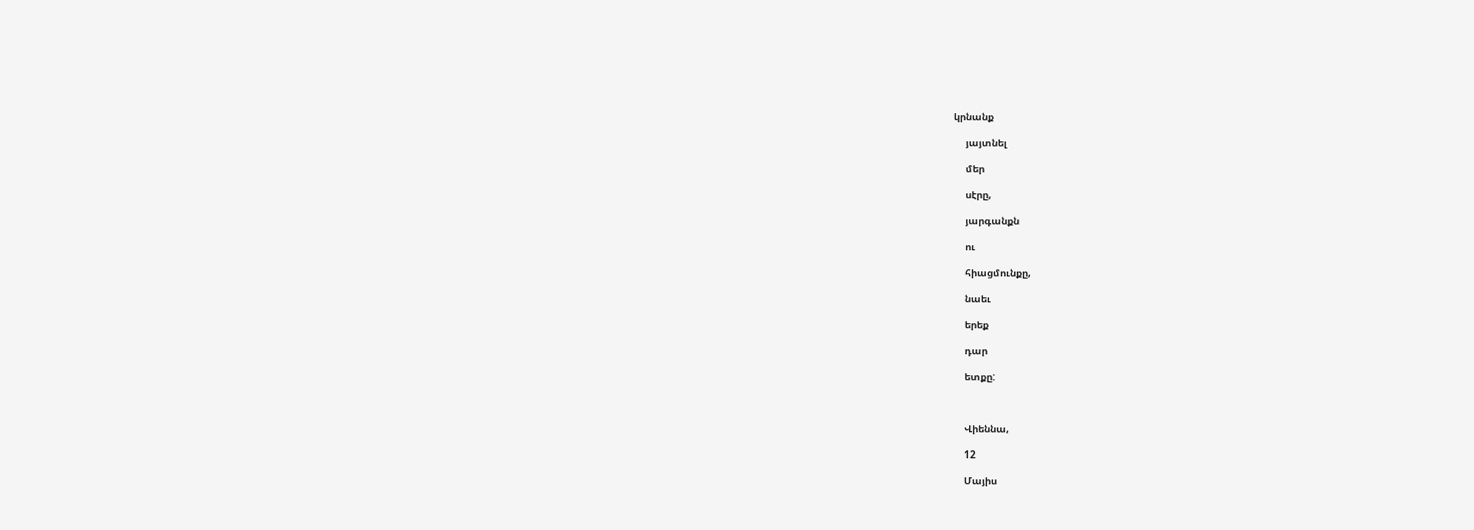կրնանք

    յայտնել

    մեր

    սէրը,

    յարգանքն

    ու

    հիացմունքը,

    նաեւ

    երեք

    դար

    ետքը:



    Վիեննա,

    12

    Մայիս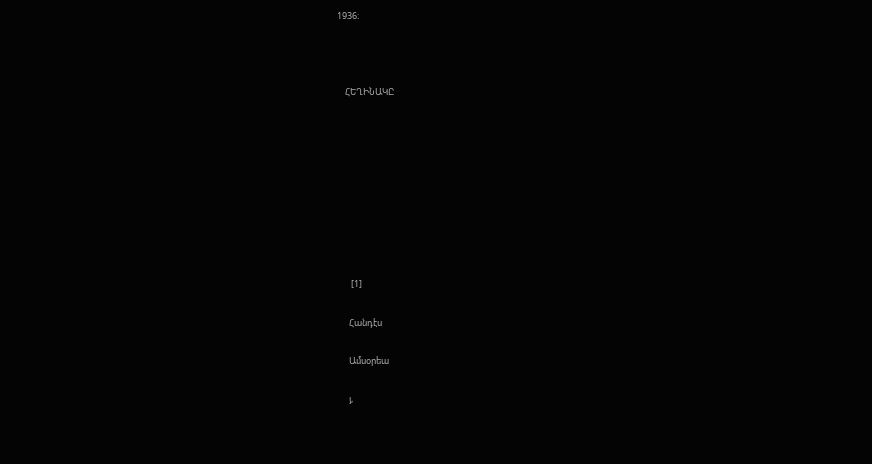1936։



    ՀԵՂԻՆԱԿԸ









       [1]

      Հանդէս

      Ամսօրեա

      յ,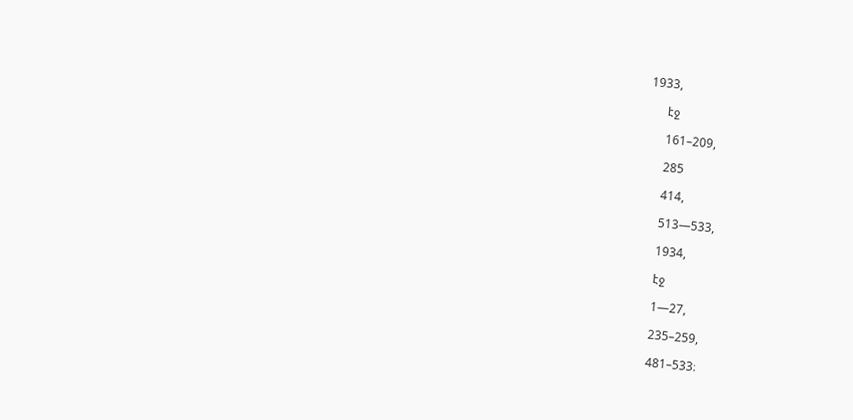1933,

      էջ

      161–209,

      285

      414,

      513—533,

      1934,

      էջ

      1—27,

      235–259,

      481–533։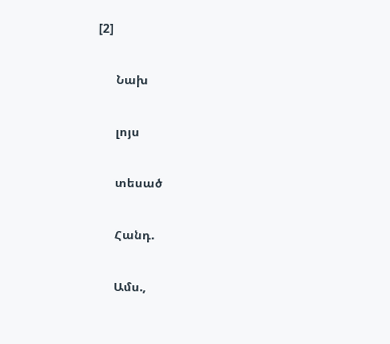[2]

      Նախ

      լոյս

      տեսած

      Հանդ.

      Ամս.,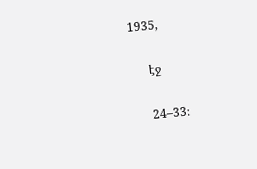1935,

      էջ

      24–33։